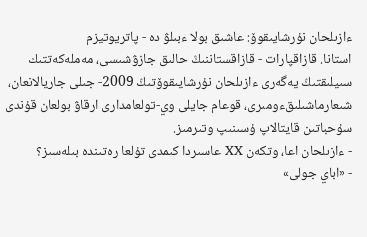ءازىلحان نۇرشايىقوۆ: عاشىق بولا ءبىلۋ دە - پاتريوتيزم
استانا. قازاقپارات - قازاقستاننىڭ حالىق جازۋشىسى، مەملەكەتتىك سىيلىقتىڭ يەگەرى ءازىلحان نۇرشايىقوۆتىڭ 2009- جىلى جاريالانعان، شىعارماشىلىقءومىرى، قوعام جايلى وي-تولعامدارى ارقاۋ بولعان قۇندى سۇحباتىن قايتالاپ ۇسىنىپ وتىرمىز.
- ءازىلحان اعا، وتكەن ХХ عاسىردا كىمدى تۇلعا رەتىندە بىلەسىز؟
- «اباي جولى»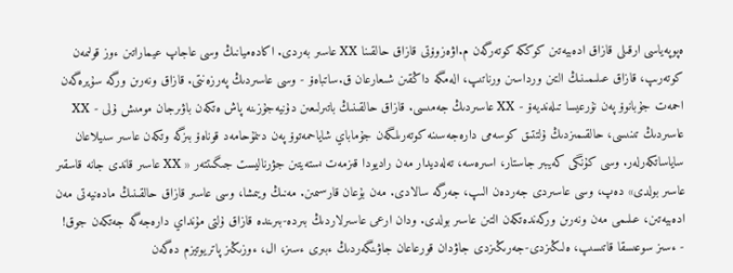ەپوپەياسى ارقىلى قازاق ادەبيەتىن كوككە كوتەرگەن م.اۋەزوۆتى قازاق حالقىنا ХХ عاسىر بەردى. اكادەميانىڭ وسى عاجاپ عيماراتىن ءوز قولىمەن كوتەرىپ، قازاق عىلىمىنىڭ التىن ورداسىن ورناتىپ، الەمگە داڭقىن شىعارعان ق.ساتباەۆ - وسى عاسىردىڭ پەرزەنتى. قازاق ونەرىن ورگە سۇيرەگەن احمەت جۇبانوۆ پەن نۇرعيسا تىلەنديەۆ - ХХ عاسىردىڭ جەمىسى. قازاق حالقىنىڭ باتىرلىعىن دۇنيەجۇزىنە پاش ەتكەن باۋىرجان مومىش ۇلى - ХХ عاسىردىڭ تىنىسى، حالقىمىزدىڭ ۇلتتىق كوسەمى دارەجەسىنە كوتەرىلگەن جۇماباي شاياحمەتوۆ پەن دىنمۇحامەد قوناەۆ بىزگە وتكەن عاسىر سىيلاعان ساياساتكەرلەر. وسى كۇنگى كەيبىر جاستار، اسىرەسە، تەلەديدار مەن راديودا قىزمەت ىستەيتىن جۋرناليست جىگىتتەر « ХХ عاسىر قاندى جانە قاسقىر عاسىر بولدى» دەپ، وسى عاسىردى جەردەن الىپ، جەرگە سالادى. مەن بۇعان قارسىمىن. مەنىڭ ويىمشا، وسى عاسىر قازاق حالقىنىڭ مادەنيەتى مەن ادەبيەتىن، عىلىمى مەن ونەرىن وركەندەتكەن التىن عاسىر بولدى. ودان ارعى عاسىرلاردىڭ بىردە-بىرىندە قازاق ۇلتى مۇنداي دارەجەگە جەتكەن جوق!
- ءسىز سوعىسقا قاتىسىپ، ەلىڭىزدى-جەرىڭىزدى جاۋدان قورعاعان جاۋىنگەردىڭ ءبىرى ءسىز، ال، ءوزىڭىز پاتريوتيزم دەگەن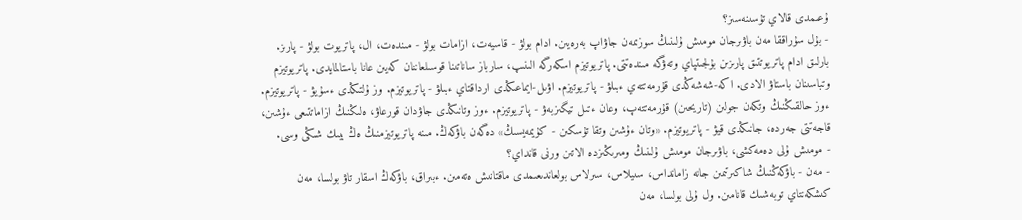ۇعىمدى قالاي تۇسىنەسىز؟
- بۇل سۇراققا مەن باۋىرجان مومىش ۇلىنىڭ سوزىمەن جاۋاپ بەرەيىن. ادام بولۋ - قاسيەت، ازامات بولۋ - مىندەت، ال، پاتريوت بولۋ - پارىز. بارلىق ادام پاتريوتتىق پارىزىن بۇلجىتپاي وتەۋگە مىندەتتى. پاتريوتيزم اسكەرگە الىنىپ، سارباز ساناتىنا قوسىلعاننان كەيىن عانا باستالمايدى. پاتريوتيزم وتباسىنان باستاۋ الادى. اكە-شەشەڭدى قۇرمەتتەي ءبىلۋ - پاتريوتيزم. اۋىل-ايماعىڭدى ارداقتاي ءبىلۋ - پاتريوتيزم. وز ۇلتىڭدى ءسۇيۋ - پاتريوتيزم. ءوز حالقىڭنىڭ وتكەن جولىن (تاريحىن) قۇرمەتتەپ، وعان ءتىل تيگىزبەۋ - پاتريوتيزم. ءوز وتانىڭدى جاۋدان قورعاۋ، ەلىڭنىڭ ازاماتتىعى ءۇشىن، قاجەتتى جەردە، جانىڭدى قيۋ - پاتريوتيزم. «وتان ءۇشىن وتقا تۇسكىن - كۇيمەيسىڭ» دەگەن باۋكەڭ. مىنە پاتريوتيزمنىڭ ەڭ بيىك شىڭى وسى.
- مومىش ۇلى دەمەكشى، باۋىرجان مومىش ۇلىنىڭ ومىرىڭىزدە الاتىن ورنى قانداي؟
- مەن - باۋكەڭنىڭ شاكىرتىمىن جانە زامانداس، سىيلاس، سىرلاس بولعاندىعىمدى ماقتانىش ەتەمىن. ءبىراق، باۋكەڭ اسقار تاۋ بولسا، مەن كىشكەنتاي توبەشىك قانامىن. ول ۇلى بولسا، مەن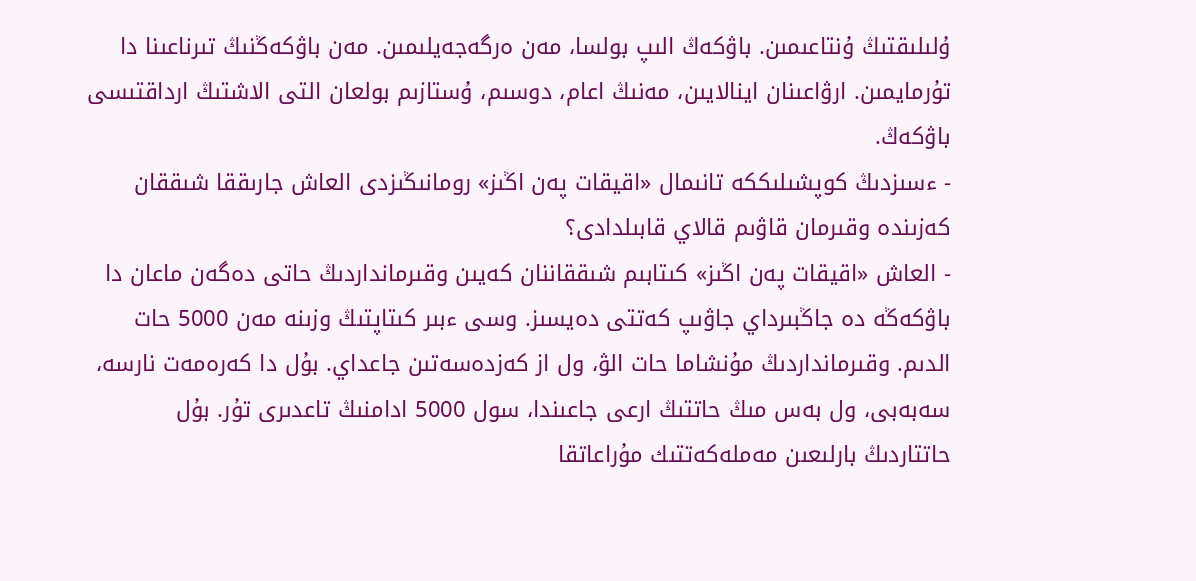ۇلىلىقتىڭ ۇنتاعىمىن. باۋكەڭ الىپ بولسا، مەن ەرگەجەيلىمىن. مەن باۋكەڭنىڭ تىرناعىنا دا تۇرمايمىن. ارۋاعىنان اينالايىن، مەنىڭ اعام، دوسىم، ۇستازىم بولعان التى الاشتىڭ ارداقتىسى باۋكەڭ.
- ءسىزدىڭ كوپشىلىككە تانىمال «اقيقات پەن اڭىز» رومانىڭىزدى العاش جارىققا شىققان كەزىندە وقىرمان قاۋىم قالاي قابىلدادى؟
- العاش «اقيقات پەن اڭىز» كىتابىم شىققاننان كەيىن وقىرمانداردىڭ حاتى دەگەن ماعان دا باۋكەڭە دە جاڭبىرداي جاۋىپ كەتتى دەيسىز. وسى ءبىر كىتاپتىڭ وزىنە مەن 5000 حات الدىم. وقىرمانداردىڭ مۇنشاما حات الۋ، ول از كەزدەسەتىن جاعداي. بۇل دا كەرەمەت نارسە، سەبەبى، ول بەس مىڭ حاتتىڭ ارعى جاعىندا، سول 5000 ادامنىڭ تاعدىرى تۇر. بۇل حاتتاردىڭ بارلىعىن مەملەكەتتىك مۇراعاتقا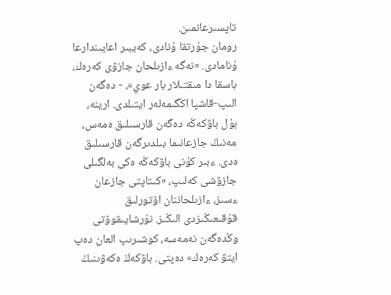تاپسىرعانمىن.
رومان جۇرتقا ۇنادى، كەيبىر اعايىندارعا ۇنامادى. «نەگە ءازىلحان جازۋى كەرەك، باسقا دا مىقتىلار بار عوي»، - دەگەن الىپ-قاشپا اڭگىمەلەر ايتىلدى. ارينە، بۇل باۋكەڭە دەگەن قارسىلىق ەمەس، مەنىڭ جازعانىما بىلدىرگەن قارسىلىق ەدى. ءبىر كۇنى باۋكەڭە ەكى بەلگىلى جازۋشى كەلىپ، «كىتاپتى جازعان ءسىز، ءازىلحاننان اۆتورلىق قۇقىعىڭىزدى الىڭىز. نۇرشايىقوۆتى وڭدەگەن نەمەسە، كوشىرىپ العان دەپ ايتۋ كەرەك» دەپتى. باۋكەڭ ەكەۋىنىڭ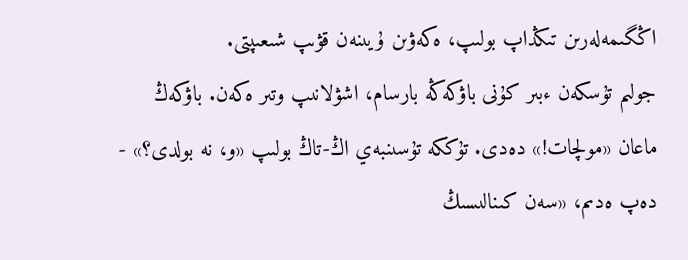اڭگىمەلەرىن تىڭداپ بولىپ، ەكەۋىن ۇيىنەن قۋىپ شىعىپتى.
جولىم تۇسكەن ءبىر كۇنى باۋكەڭە بارسام، اشۋلانىپ وتىر ەكەن. باۋكەڭ ماعان «مولچات!» دەدى. تۇككە تۇسىنبەي اڭ-تاڭ بولىپ «و، نە بولدى؟» - دەپ ەدىم، «سەن كىنالىسىڭ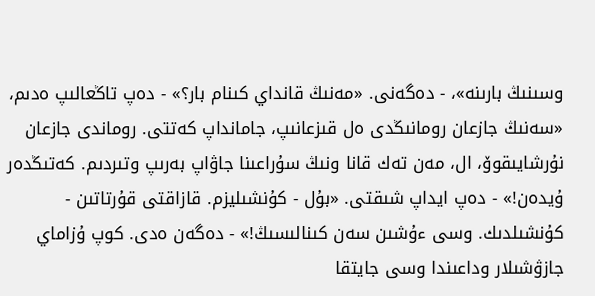وسىنىڭ بارىنە»، - دەگەنى. «مەنىڭ قانداي كىنام بار؟» - دەپ تاڭعالىپ ەدىم، «سەنىڭ جازعان رومانىڭدى ەل قىزعانىپ، جامانداپ كەتتى. روماندى جازعان نۇرشايىقوۆ، ال، مەن تەك قانا ونىڭ سۇراعىنا جاۋاپ بەرىپ وتىردىم. كەتىڭدەر ۇيدەن!» - دەپ ايداپ شىقتى. «بۇل - كۇنشىليزم. قازاقتى قۇرتاتىن - كۇنشىلدىك. وسى ءۇشىن سەن كىنالىسىڭ!» - دەگەن ەدى. كوپ ۇزاماي جازۋشىلار وداعىندا وسى جايتقا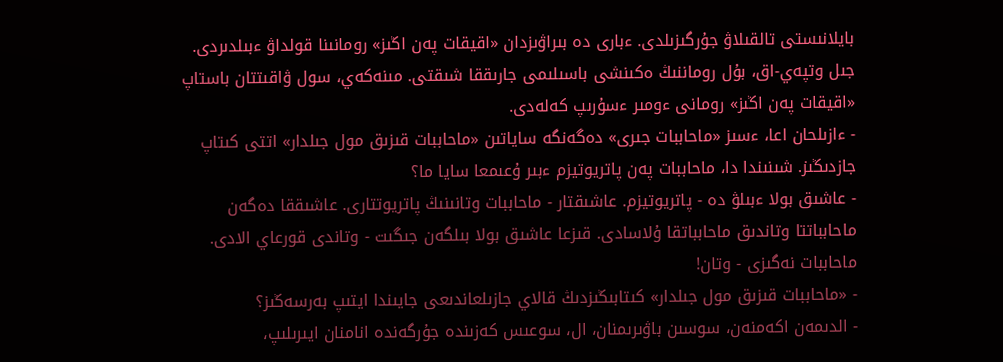بايلانىستى تالقىلاۋ جۇرگىزىلدى. ءبارى دە بىراۋىزدان «اقيقات پەن اڭىز» رومانىنا قولداۋ ءبىلدىردى. جىل وتپەي-اق، بۇل روماننىڭ ەكىنشى باسىلىمى جارىققا شىقتى. مىنەكەي، سول ۋاقىتتان باستاپ «اقيقات پەن اڭىز» رومانى ءومىر ءسۇرىپ كەلەدى.
- ءازىلحان اعا، ءسىز «ماحاببات جىرى» دەگەنگە ساياتىن «ماحاببات قىزىق مول جىلدار» اتتى كىتاپ جازدىڭىز. شىنىندا دا، ماحاببات پەن پاتريوتيزم ءبىر ۇعىمعا سايا ما؟
- عاشىق بولا ءبىلۋ دە - پاتريوتيزم. عاشىقتار - ماحاببات وتانىنىڭ پاتريوتتارى. عاشىققا دەگەن ماحابباتتا وتاندىق ماحابباتقا ۇلاسادى. قىزعا عاشىق بولا بىلگەن جىگىت - وتاندى قورعاي الادى. ماحاببات نەگىزى - وتان!
- «ماحاببات قىزىق مول جىلدار» كىتابىڭىزدىڭ قالاي جازىلعاندىعى جايىندا ايتىپ بەرسەڭىز؟
- الدىمەن اكەمنەن، سوسىن باۋىرىمنان، ال، سوعىس كەزىندە جۇرگەندە انامنان ايىرىلىپ،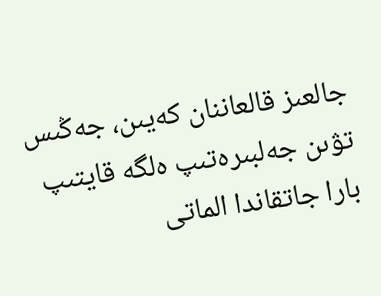جالعىز قالعاننان كەيىن، جەڭىس تۋىن جەلبىرەتىپ ەلگە قايتىپ بارا جاتقاندا الماتى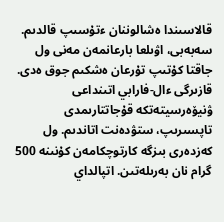قالاسىندا ەشالوننان ءتۇسىپ قالدىم. سەبەبى، اۋىلعا بارعانمەن مەنى ول جاقتا كۇتىپ تۇرعان ەشكىم جوق ەدى. قازىرگى ءال-فارابي اتىنداعى ۋنيۆەرسيتەتكە قۇجاتتارىمدى تاپسىرىپ، ستۋدەنت اتاندىم. ول كەزدەرى بىزگە كارتوچكامەن كۇنىنە 500 گرام نان بەرىلەتىن. اتپالداي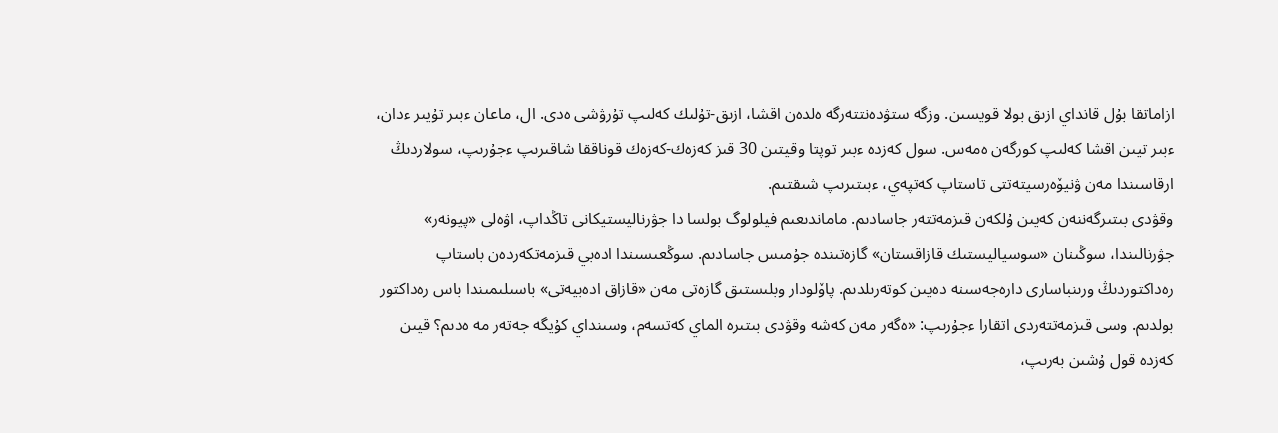ازاماتقا بۇل قانداي ازىق بولا قويسىن. وزگە ستۋدەنتتەرگە ەلدەن اقشا، ازىق-تۇلىك كەلىپ تۇرۋشى ەدى. ال، ماعان ءبىر تۇيىر ءدان، ءبىر تيىن اقشا كەلىپ كورگەن ەمەس. سول كەزدە ءبىر توپتا وقيتىن 30 قىز كەزەك-كەزەك قوناققا شاقىرىپ ءجۇرىپ، سولاردىڭ ارقاسىندا مەن ۋنيۆەرسيتەتتى تاستاپ كەتپەي، ءبىتىرىپ شىقتىم.
وقۋدى بىتىرگەننەن كەيىن ۇلكەن قىزمەتتەر جاسادىم. ماماندىعىم فيلولوگ بولسا دا جۋرناليستيكانى تاڭداپ، اۋەلى «پيونەر» جۋرنالىندا، سوڭىنان «سوسياليستىك قازاقستان» گازەتىندە جۇمىس جاسادىم. سوڭعىسىندا ادەبي قىزمەتكەردەن باستاپ رەداكتوردىڭ ورىنباسارى دارەجەسىنە دەيىن كوتەرىلدىم. پاۆلودار وبلىستىق گازەتى مەن «قازاق ادەبيەتى» باسىلىمىندا باس رەداكتور بولدىم. وسى قىزمەتتەردى اتقارا ءجۇرىپ: «ەگەر مەن كەشە وقۋدى بىتىرە الماي كەتسەم، وسىنداي كۇيگە جەتەر مە ەدىم؟ قيىن كەزدە قول ۇشىن بەرىپ،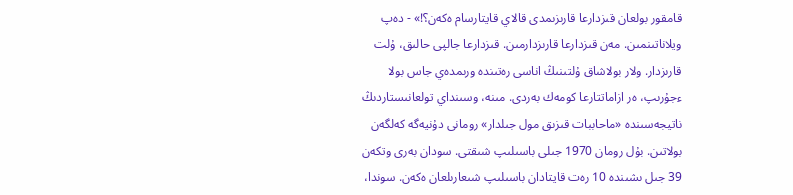قامقور بولعان قىزدارعا قارىزىمدى قالاي قايتارسام ەكەن؟!» - دەپ ويلاناتىنمىن. مەن قىزدارعا قارىزدارمىن. قىزدارعا جالپى حالىق، ۇلت قارىزدار. ولار بولاشاق ۇلتىنىڭ اناسى رەتىندە ورىمدەي جاس بولا ءجۇرىپ، ەر ازاماتتارعا كومەك بەردى. مىنە، وسىنداي تولعانىستاردىڭ ناتيجەسىندە «ماحاببات قىزىق مول جىلدار» رومانى دۇنيەگە كەلگەن بولاتىن. بۇل رومان 1970 جىلى باسىلىپ شىقتى. سودان بەرى وتكەن 39 جىل ىشىندە 10 رەت قايتادان باسىلىپ شىعارىلعان ەكەن. سوندا،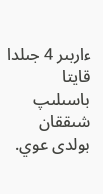ءاربىر 4 جىلدا قايتا باسىلىپ شىققان بولدى عوي.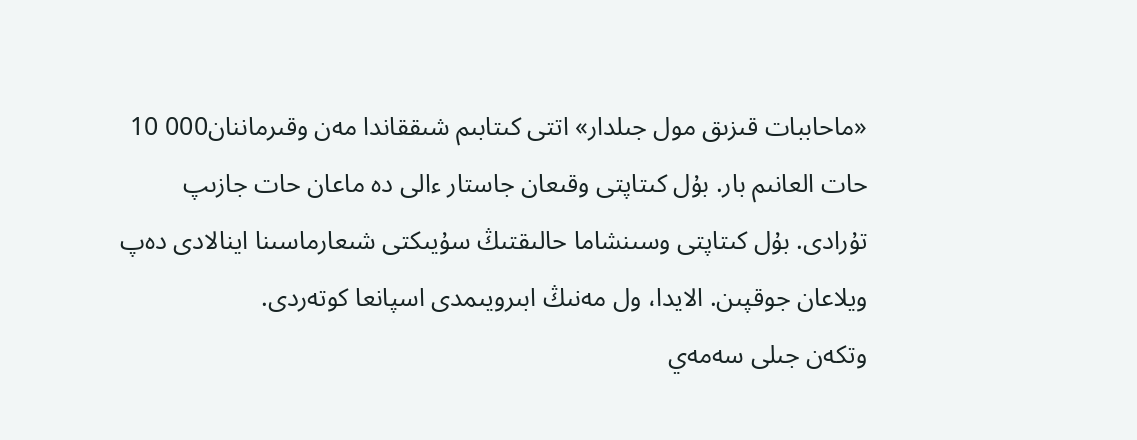«ماحاببات قىزىق مول جىلدار» اتتى كىتابىم شىققاندا مەن وقىرماننان000 10 حات العانىم بار. بۇل كىتاپتى وقىعان جاستار ءالى دە ماعان حات جازىپ تۇرادى. بۇل كىتاپتى وسىنشاما حالىقتىڭ سۇيىكتى شىعارماسىنا اينالادى دەپ ويلاعان جوقپىن. الايدا، ول مەنىڭ ابىرويىمدى اسپانعا كوتەردى.
وتكەن جىلى سەمەي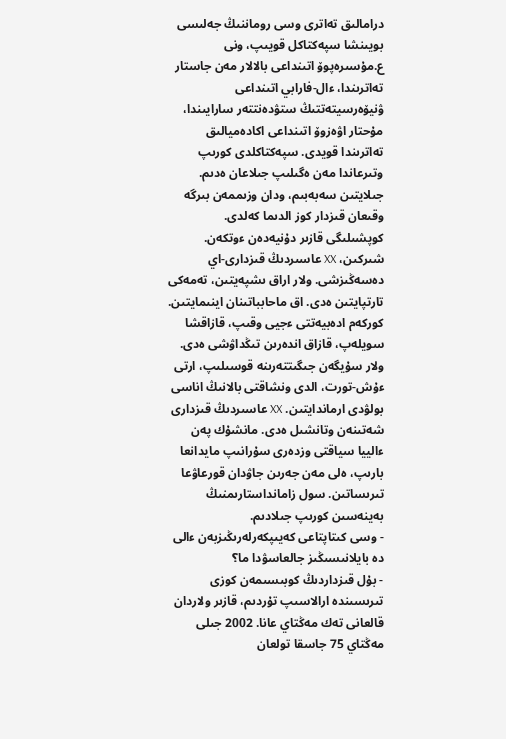درامالىق تەاترى وسى روماننىڭ جەلىسى بويىنشا سپەكتاكل قويىپ، ونى ع.مۇسىرەپوۆ اتىنداعى بالالار مەن جاستار تەاترىندا، ءال-فارابي اتىنداعى ۋنيۆەرسيتەتتىڭ ستۋدەنتتەر سارايىندا، مۇحتار اۋەزوۆ اتىنداعى اكادەميالىق تەاترىندا قويدى. سپەكتاكلدى كورىپ وتىرعاندا مەن ەگىلىپ جىلاعان ەدىم. جىلايتىن سەبەبىم، ودان وزىممەن بىرگە وقىعان قىزدار كوز الدىما كەلدى. كوپشىلىگى قازىر دۇنيەدەن ءوتكەن. شىركىن، ХХ عاسىردىڭ قىزدارى-اي دەسەڭىزشى. ولار اراق ىشپەيتىن، تەمەكى تارتپايتىن ەدى. اق ماحابباتىنان اينىمايتىن. كوركەم ادەبيەتتى ءجيى وقىپ، قازاقشا سويلەپ، قازاق اندەرىن تىڭداۋشى ەدى. ولار سۇيگەن جىگىتتەرىنە قوسىلىپ، ارتى ءۇش-تورت، الدى ونشاقتى بالانىڭ اناسى بولۋدى ارماندايتىن. ХХ عاسىردىڭ قىزدارى شەتىنەن وتانشىل ەدى. مانشۇك پەن ءالييا سياقتى وزدەرى سۇرانىپ مايدانعا بارىپ، ەلى مەن جەرىن جاۋدان قورعاۋعا تىرىساتىن. سول زامانداستارىمنىڭ بەينەسىن كورىپ جىلادىم.
- وسى كىتاپتاعى كەيىپكەرلەرىڭىزبەن ءالى دە بايلانىسىڭىز جالعاسۋدا ما؟
- بۇل قىزداردىڭ كوبىسىمەن كوزى تىرىسىندە ارالاسىپ تۇردىم، قازىر ولاردان قالعانى تەك مەڭتاي عانا. 2002 جىلى مەڭتاي 75 جاسقا تولعان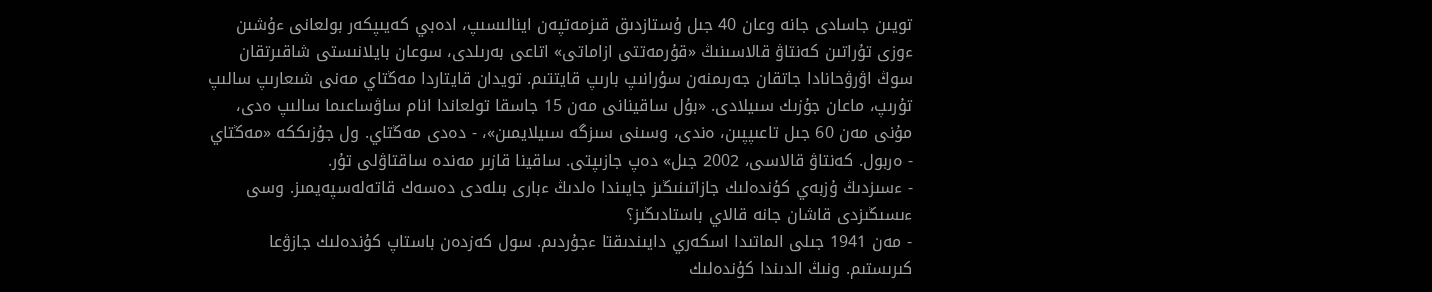تويىن جاسادى جانە وعان 40 جىل ۇستازدىق قىزمەتپەن اينالىسىپ، ادەبي كەيىپكەر بولعانى ءۇشىن ءوزى تۇراتىن كەنتاۋ قالاسىنىڭ «قۇرمەتتى ازاماتى» اتاعى بەرىلدى، سوعان بايلانىستى شاقىرتقان سوڭ اۋرۋحانادا جاتقان جەرىمنەن سۇرانىپ بارىپ قايتتىم. تويدان قايتاردا مەڭتاي مەنى شىعارىپ سالىپ تۇرىپ، ماعان جۇزىك سىيلادى. «بۇل ساقينانى مەن 15 جاسقا تولعاندا انام ساۋساعىما سالىپ ەدى، مۇنى مەن 60 جىل تاعىپپىن، ەندى، وسىنى سىزگە سىيلايمىن»، - دەدى مەڭتاي. ول جۇزىككە «مەڭتاي - ەربول. كەنتاۋ قالاسى، 2002 جىل» دەپ جازىپتى. ساقينا قازىر مەندە ساقتاۋلى تۇر.
- ءسىزدىڭ ۇزبەي كۇندەلىك جازاتىنىڭىز جايىندا ەلدىڭ ءبارى بىلەدى دەسەك قاتەلەسپەيمىز. وسى ءىسىڭىزدى قاشان جانە قالاي باستادىڭىز؟
- مەن 1941 جىلى الماتىدا اسكەري دايىندىقتا ءجۇردىم. سول كەزدەن باستاپ كۇندەلىك جازۋعا كىرىستىم. ونىڭ الدىندا كۇندەلىك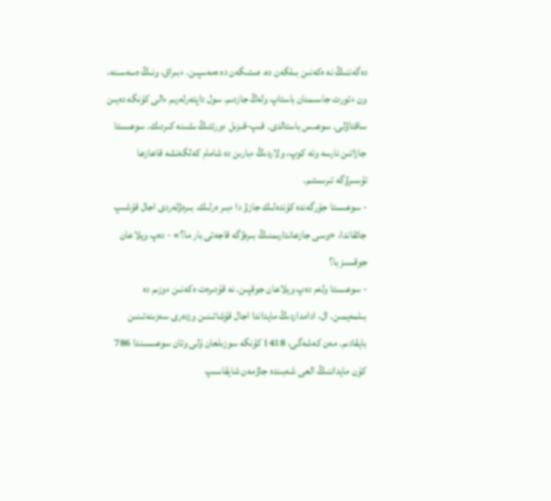دەگەننىڭ نە ەكەنىن بىلگەن دە، ەستىگەن دە ەمەسپىن. ءبىراق، ونىڭ ەسەسىنە، ون ءتورت جاسىمنان باستاپ ولەڭ جازدىم. سول داپتەرلەرىم ءالى كۇنگە دەيىن ساقتاۋلى. سوعىس باستالدى. قىپ-قىزىل ءورتتىڭ ىشىنە كىردىك. سوعىستا جازاتىن نارسە وتە كوپ، ولاردىڭ ءبارىن دە شامام كەلگەنشە قاعازعا تۇسىرۋگە تىرىستىم.
- سوعىستا جۇرگەندە كۇندەلىك جازۋ دا ءبىر ەرلىك. بىرەۋلەردى اجال قۇشىپ جاتقاندا، «وسى جازعاندارىمنىڭ بىرەۋگە قاجەتى بار ما؟» - دەپ ويلاعان جوقسىز با؟
- سوعىستا ولەم دەپ ويلاعان جوقپىن. نە قۇدىرەت ەكەنىن ءوزىم دە بىلمەيمىن. ال، ادامداردىڭ مايداندا اجال قۇشاتىنىن وزدەرى سەزىنەتىنىن بايقادىم. مەن كەشەگى، 1418 كۇنگە سوزىلعان ۇلى وتان سوعىسىندا 786 كۇن مايداننىڭ العى شەبىندە جاۋمەن شايقاسىپ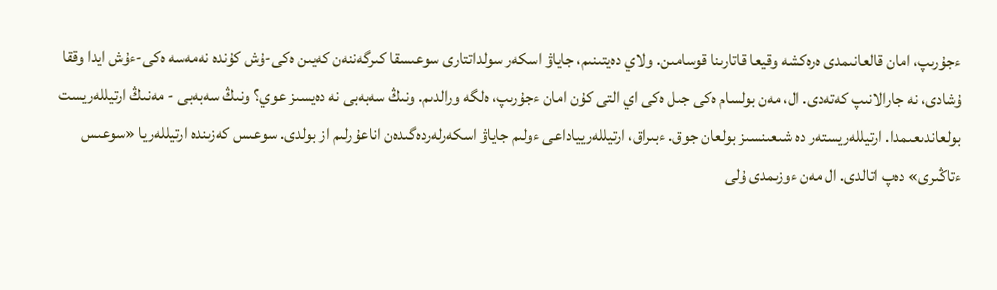ءجۇرىپ، امان قالعانىمدى ەرەكشە وقيعا قاتارىنا قوسامىن. ولاي دەيتىنىم، جاياۋ اسكەر سولداتتارى سوعىسقا كىرگەننەن كەيىن ەكى-ۇش كۇندە نەمەسە ەكى-ءۇش ايدا وققا ۇشادى، نە جارالانىپ كەتەدى. ال، مەن بولسام ەكى جىل ەكى اي التى كۇن امان ءجۇرىپ، ەلگە ورالدىم. ونىڭ سەبەبى نە دەيسىز عوي؟ ونىڭ سەبەبى - مەنىڭ ارتيللەريست بولعاندىعىمدا. ارتيللەريستەر دە شىعىنسىز بولعان جوق. ءبىراق، ارتيللەريياداعى ءولىم جاياۋ اسكەرلەردەگىدەن اناعۇرلىم از بولدى. سوعىس كەزىندە ارتيللەريا «سوعىس ءتاڭىرى» دەپ اتالدى. ال مەن ءوزىمدى ۇلى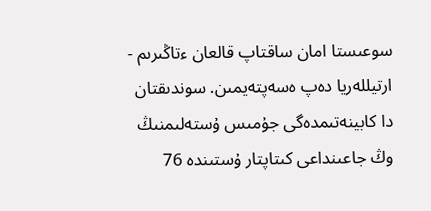سوعىستا امان ساقتاپ قالعان ءتاڭىرىم - ارتيللەريا دەپ ەسەپتەيمىن. سوندىقتان دا كابينەتىمدەگى جۇمىس ۇستەلىمنىڭ وڭ جاعىنداعى كىتاپتار ۇستىندە 76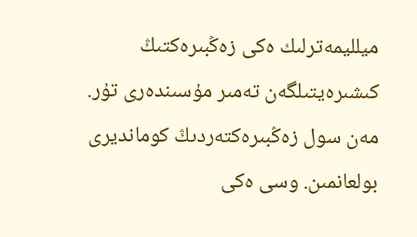ميلليمەترلىك ەكى زەڭبىرەكتىڭ كىشىرەيتىلگەن تەمىر مۇسىندەرى تۇر. مەن سول زەڭبىرەكتەردىڭ كومانديرى بولعانمىن. وسى ەكى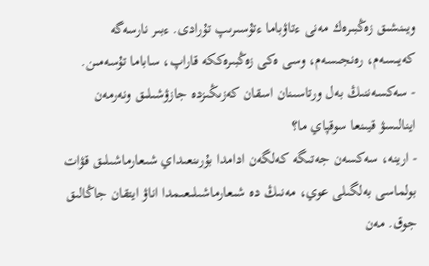ويىنشىق زەڭبىرەك مەنى ءتاۋباما ءتۇسىرىپ تۇرادى. ءبىر نارسەگە كەيىسەم، رەنجىسەم، وسى ەكى زەڭبىرەككە قاراپ، ساباما تۇسەمىن.
- سەكسەننىڭ بەل ورتاسىنان اسقان كەزىڭىزدە جازۋشىلىق ونەرمەن اينالىسۋ قيىنعا سوقپاي ما؟
- ارينە، سەكسەن جەتىگە كەلگەن ادامدا بۇرىنعىداي شىعارماشىلىق قۋات بولماسى بەلگىلى عوي، مەنىڭ دە شىعارماشىلىعىمدا اناۋ ايتقان جاڭالىق جوق. مەن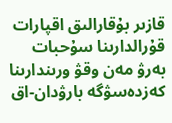قازىر بۇقارالىق اقپارات قۇرالدارىنا سۇحبات بەرۋ مەن وقۋ ورىندارىنا كەزدەسۋگە بارۋدان-اق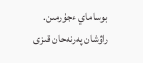بوساماي ءجۇرمىن.
راۋشان پەرنەحان قىزى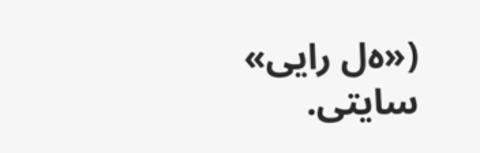(«ەل رايى» سايتى.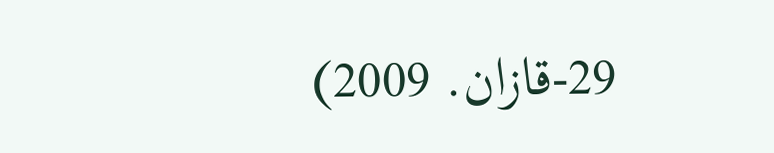29-قازان. 2009)